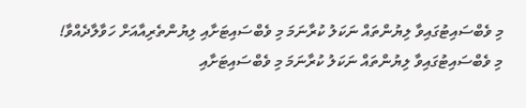މި ވެބްސައިޓުގައިވާ ލިޔުންތައް ނަކަލު ކުރާނަމަ މި ވެބްސައިޓަށާއި ލިޔުންތެރިއާއަށް ހަވާލާދެއްވާ!
މި ވެބްސައިޓުގައިވާ ލިޔުންތައް ނަކަލު ކުރާނަމަ މި ވެބްސައިޓަށާއި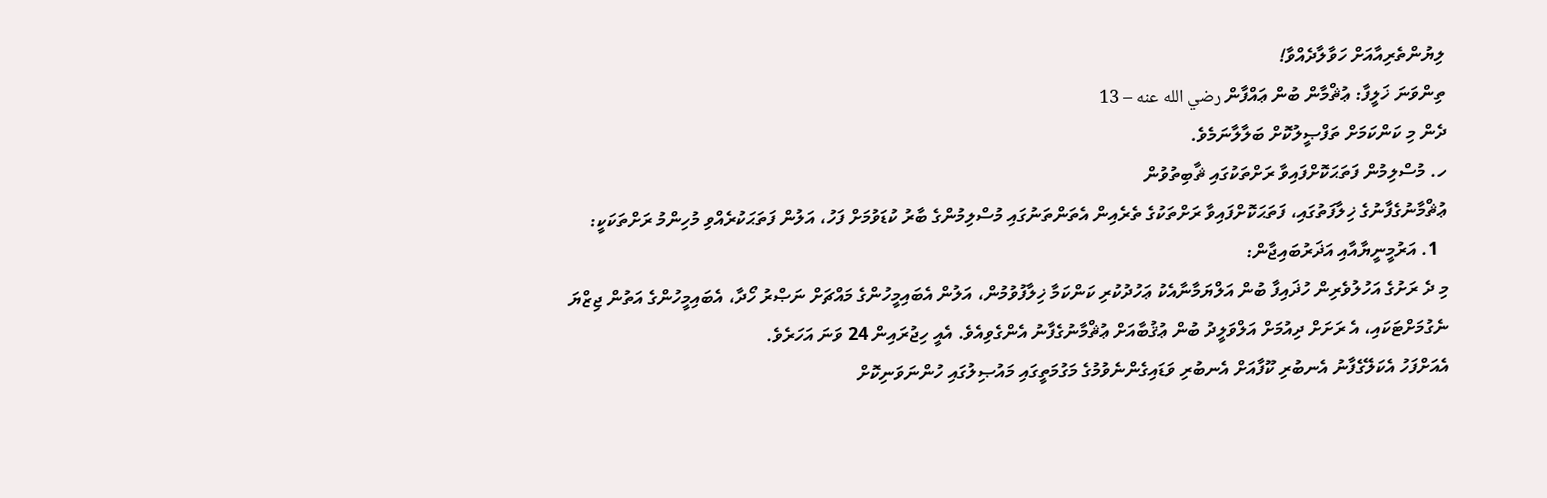ލިޔުންތެރިއާއަށް ހަވާލާދެއްވާ!
ތިންވަނަ ޚަލީފާ: ޢުޘްމާން ބުން ޢައްފާން رضي الله عنه – 13
ދެން މި ކަންކަމަށް ތަފްޞީލުކޮށް ބަލާލާނަމެވެ.
ހ. މުސްލިމުން ފަތަޙަކޮށްފައިވާ ރަށްތަކުގައި ޘާބިތުވުން
ޢުޘްމާނުގެފާނުގެ ޚިލާފަތުގައި، ފަތަޙަކޮށްފައިވާ ރަށްތަކުގެ ތެރެއިން އެތަންތަނުގައި މުސްލިމުންގެ ބާރު ކުޑަވުމަށް ފަހު، އަލުން ފަތަޙަކުރެއްވި މުހިންމު ރަށްތަކަކީ:
  1. އަރުމީނީޔާއާއި އަޛަރުބައިޖާން:
މި ދެ ރަށުގެ އަހުލުވެރިން ހުޛައިފާ ބުން އަލްޔަމާނާއެކު ޢަހުދުކުރި ކަންކަމާ ޚިލާފުވުމުން، އަލުން އެބައިމީހުންގެ މައްޗަށް ނަޞްރު ހޯދާ، އެބައިމީހުންގެ އަތުން ޖިޒްޔަ ނެގުމަށްޓަކައި، އެ ރަށަށް ދިއުމަށް އަލްވަލީދު ބުން ޢުޤުބާއަށް ޢުޘްމާނުގެފާނު އެންގެވިއެވެ. އެއީ ހިޖުރައިން 24 ވަނަ އަހަރެވެ.
އެއަށްފަހު އެކަލޭގެފާނު އެނބުރި ކޫފާއަށް އެނބުރި ވަޑައިގެންނެވުމުގެ މަގުމަތީގައި މައުޞިލުގައި ހުންނަވަނިކޮށް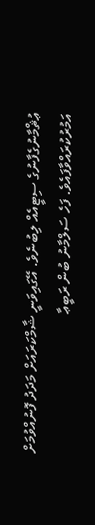ޢުޘްމާނުގެފާނުގެ ސިޓީއެއް ލިބުނެވެ. އޭގައިވަނީ ޝާމްކަރައަށް މަދަދު ފޮނުއްވުމަށް އަމުރުކުރައްވާފައެވެ. ފަހެ ސަލްމާނު ބުން ރަބީޢާ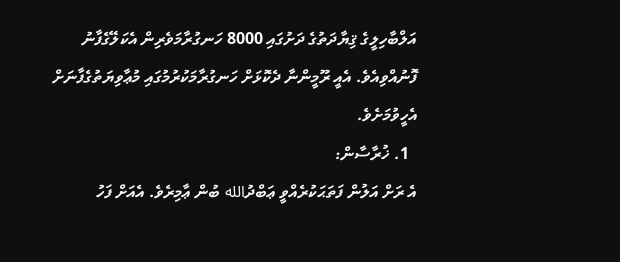އަލްބާހިލީގެ ޤިޔާދަތުގެ ދަށުގައި 8000 ހަނގުރާމަވެރިން އެކަލޭގެފާނު ފޮނުއްވިއެވެ. އެއީ ރޫމީންނާ ދެކޮޅަށް ހަނގުރާމަކުރުމުގައި މުޢާވިޔަތުގެފާނަށް އެހީވުމަށެވެ.
  1. ޚުރާސާން:
އެ ރަށް އަލުން ފަތަޙަކުރެއްވީ ޢަބްދުالله ބުން ޢާމިރެވެ. އެއަށް ފަހު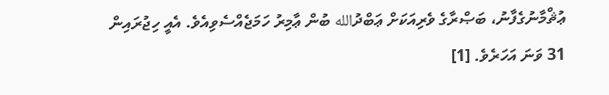ޢުޘްމާނުގެފާނު، ބަޞްރާގެ ވެރިއަކަށް ޢަބްދުالله ބުން ޢާމިރު ހަމަޖެއްސެވިއެވެ. އެއީ ހިޖުރައިން 31 ވަނަ އަހަރެވެ. [1]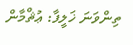ތިންވަނަ ޚަލީފާ: ޢުޘްމާން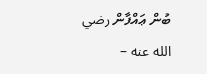ބުން ޢައްފާން رضي الله عنه –